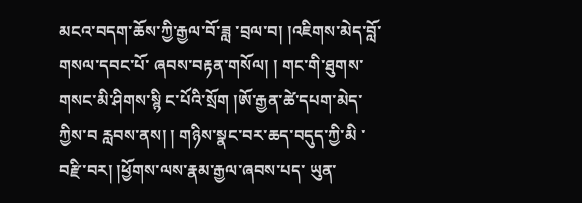མངའ་བདག་ཆོས་ཀྱི་རྒྱལ་བོ་ཟླ ་བྲལ་བ། །འཇིགས་མེད་བློ་གསལ་དབང་པོ་ ཞབས་བརྟན་གསོལ། ། གང་གི་ཐུགས་གསང་མི་ཤིགས་སྙི ང་པོའི་སྲོག །ཨོ་རྒྱན་ཚེ་དཔག་མེད་ཀྱིས་བ རླབས་ནས། ། གཉིས་སྣང་བར་ཆད་བདུད་ཀྱི་མི ་བརྫི་བར། །ཕྱོགས་ལས་རྣམ་རྒྱལ་ཞབས་པད་ ཡུན་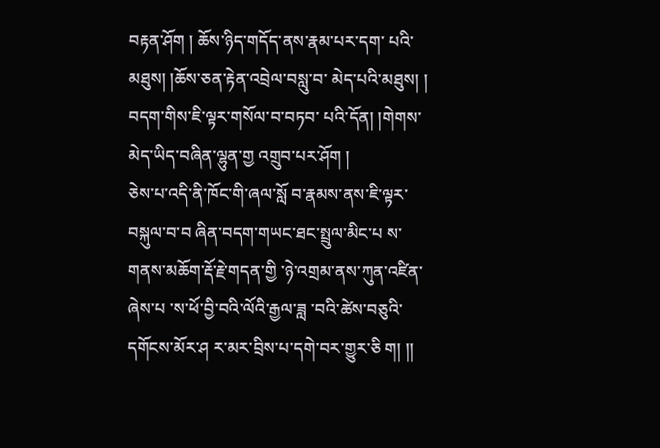བརྟན་ཤོག ། ཆོས་ཉིད་གདོད་ནས་རྣམ་པར་དག་ པའི་མཐུས། །ཆོས་ཅན་རྟེན་འབྲེལ་བསླུ་བ་ མེད་པའི་མཐུས། ། བདག་གིས་ཇི་ལྟར་གསོལ་བ་བཏབ་ པའི་དོན། །གེགས་མེད་ཡིད་བཞིན་ལྷུན་གྱ འགྲུབ་པར་ཤོག །
ཅེས་པ་འདི་ནི་ཁོང་གི་ཞལ་སློ བ་རྣམས་ནས་ཇི་ལྟར་བསྐུལ་བ་བ ཞིན་བདག་གཡང་ཐང་སྤྲུལ་མིང་པ ས་གནས་མཆོག་རྡོ་རྗེ་གདན་གྱི ་ཉེ་འགྲམ་ནས་ཀུན་འཛིན་ཞེས་པ ་ས་ཕོ་བྱི་བའི་ལོའི་རྒྱལ་ཟླ ་བའི་ཚེས་བཅུའི་དགོངས་མོར་ཤ ར་མར་བྲིས་པ་དགེ་བར་གྱུར་ཅི ག། །།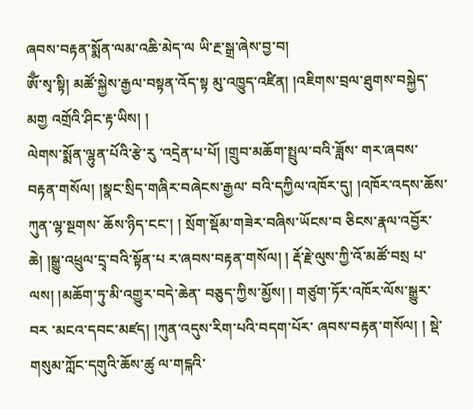ཞབས་བརྟན་སྨོན་ལམ་འཆི་མེད་ལ ཡི་རྔ་སྒྲ་ཞེས་བྱ་བ།
ཨོྃ་སྭ་སྟི། མཚོ་སྐྱེས་རྒྱལ་བསྟན་འོད་སྟ མུ་འཁྱུད་འཛིན། །འཇིགས་བྲལ་ཐུགས་བསྐྱེད་མགྱ འགྲོའི་ཤིང་རྟ་ཡིས། །
ལེགས་སྨོན་ལྷུན་པོའི་རྩེ་རུ ་འདྲེན་པ་པོ། །གྲུབ་མཆོག་སྤྲུལ་བའི་ཟློས་ གར་ཞབས་བརྟན་གསོལ། །སྣང་སྲིད་གཞིར་བཞེངས་རྒྱལ་ བའི་དཀྱིལ་འཁོར་དུ། །འཁོར་འདས་ཆོས་ཀུན་ལྷ་སྔགས་ ཆོས་ཉིད་ངང་། ། སྲོག་སྡོམ་གཟེར་བཞིས་ཡོངས་བ ཅིངས་རྣལ་འབྱོར་ཆེ། །སྒྱུ་འཕྲུལ་དྲྭ་བའི་སྟོན་པ ར་ཞབས་བརྟན་གསོལ། ། རྡོ་རྗེ་ལུས་ཀྱི་འོ་མཚོ་བསྲ པ་ལས། །མཆོག་ཏུ་མི་འགྱུར་བདེ་ཆེན་ བཅུད་ཀྱིས་མྱོས། ། གཙུག་ཏོར་འཁོར་ལོས་སྒྱུར་བར ་མངའ་དབང་མཛད། །ཀུན་འདུས་རིག་པའི་བདག་པོར་ ཞབས་བརྟན་གསོལ། ། སྡེ་གསུམ་ཀློང་དགུའི་ཆོས་ཚུ ལ་གངྐའི་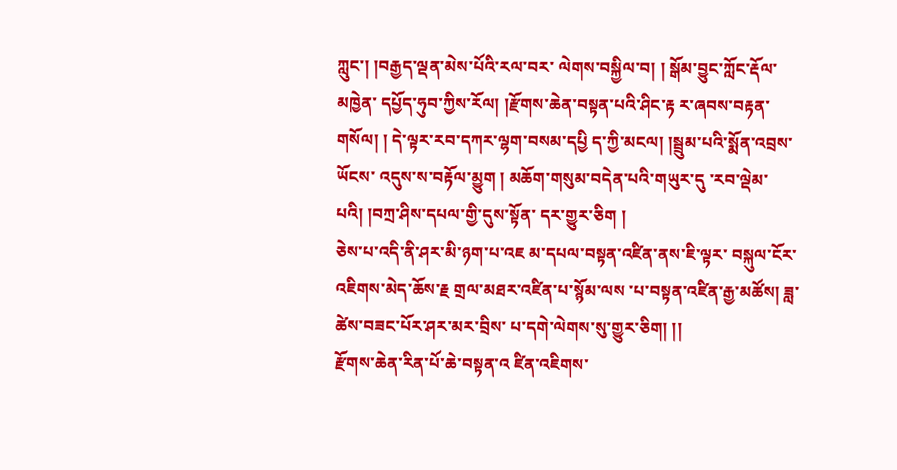ཀླུང་། །བརྒྱད་ལྡན་མེས་པོའི་རལ་བར་ ལེགས་བསྐྱིལ་བ། ། སྒོམ་བྱུང་ཀློང་རྡོལ་མཁྱེན་ དཔྱོད་ཧུབ་ཀྱིས་རོལ། །རྫོགས་ཆེན་བསྟན་པའི་ཤིང་རྟ ར་ཞབས་བརྟན་གསོལ། ། དེ་ལྟར་རབ་དཀར་ལྷག་བསམ་དཔྱི ད་ཀྱི་མངལ། །སྦྲུམ་པའི་སྨོན་འབྲས་ཡོངས་ འདུས་ས་བརྟོལ་མྱུག ། མཆོག་གསུམ་བདེན་པའི་གཡུར་དུ ་རབ་ལྡེམ་པའི། །བཀྲ་ཤིས་དཔལ་གྱི་དུས་སྟོན་ དར་གྱུར་ཅིག །
ཅེས་པ་འདི་ནི་ཤར་མི་ཉག་པ་འཇ མ་དཔལ་བསྟན་འཛིན་ནས་ཇི་ལྟར་ བསྐུལ་ངོར་འཇིགས་མེད་ཆོས་རྗ གྲལ་མཐར་འཛིན་པ་སྙོམ་ལས ་པ་བསྟན་འཛིན་རྒྱ་མཚོས། ཟླ་ཚེས་བཟང་པོར་ཤར་མར་བྲིས་ པ་དགེ་ལེགས་སུ་གྱུར་ཅིག། །།
རྫོགས་ཆེན་རིན་པོ་ཆེ་བསྟན་འ ཛིན་འཇིགས་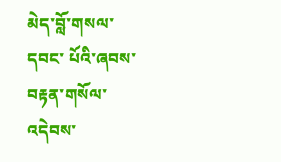མེད་བློ་གསལ་དབང་ པོའི་ཞབས་བརྟན་གསོལ་འདེབས་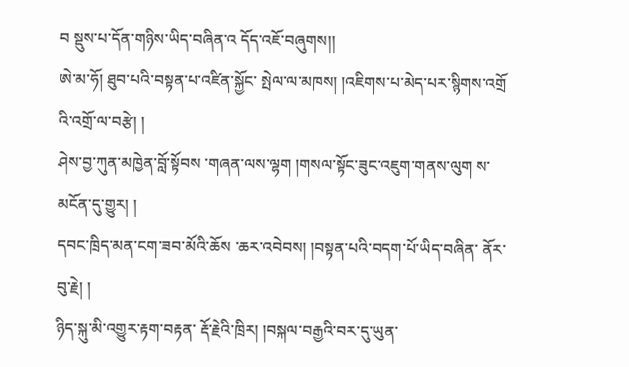བ སྡུས་པ་དོན་གཉིས་ཡིད་བཞིན་འ དོད་འཇོ་བཞུགས།།
ཨེ་མ་ཧོ། ཐུབ་པའི་བསྟན་པ་འཛིན་སྐྱོང་ སྤེལ་ལ་མཁས། །འཇིགས་པ་མེད་པར་སྙིགས་འགྲོ འི་འགྲོ་ལ་བརྩེ། །
ཤེས་བྱ་ཀུན་མཁྱེན་བློ་སྟོབས ་གཞན་ལས་ལྷག །གསལ་སྟོང་ཟུང་འཇུག་གནས་ལུག ས་མངོན་དུ་གྱུར། །
དབང་ཁྲིད་མན་ངག་ཟབ་མོའི་ཆོས ་ཆར་འབེབས། །བསྟན་པའི་བདག་པོ་ཡིད་བཞིན་ ནོར་བུ་རྗེ། །
ཉིད་སྐུ་མི་འགྱུར་རྟག་བརྟན་ རྡོ་རྗེའི་ཁྲིར། །བསྐལ་བརྒྱའི་བར་དུ་ཡུན་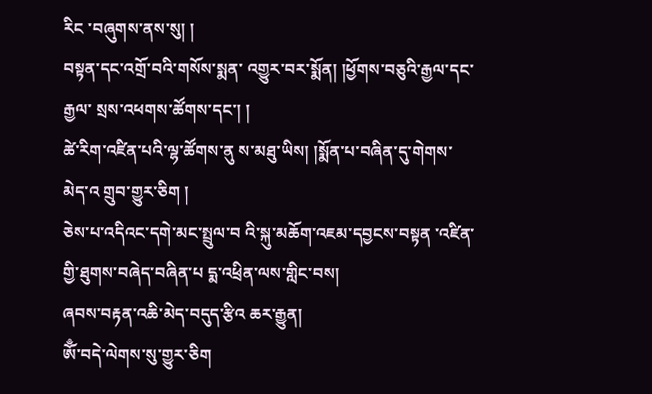རིང ་བཞུགས་ནས་སུ། །
བསྟན་དང་འགྲོ་བའི་གསོས་སྨན་ འགྱུར་བར་སྨོན། །ཕྱོགས་བཅུའི་རྒྱལ་དང་རྒྱལ་ སྲས་འཕགས་ཚོགས་དང་། །
ཚེ་རིག་འཛིན་པའི་ལྷ་ཚོགས་ནུ ས་མཐུ་ཡིས། །སྨོན་པ་བཞིན་དུ་གེགས་མེད་འ གྲུབ་གྱུར་ཅིག །
ཅེས་པ་འདིའང་དགེ་མང་སྤྲུལ་བ འི་སྐུ་མཆོག་འཇམ་དབྱངས་བསྟན ་འཛིན་གྱི་ཐུགས་བཞེད་བཞིན་པ དྨ་འཕྲིན་ལས་གླིང་བས།
ཞབས་བརྟན་འཆི་མེད་བདུད་རྩིའ ཆར་རྒྱུན།
ཨོྃ་བདེ་ལེགས་སུ་གྱུར་ཅིག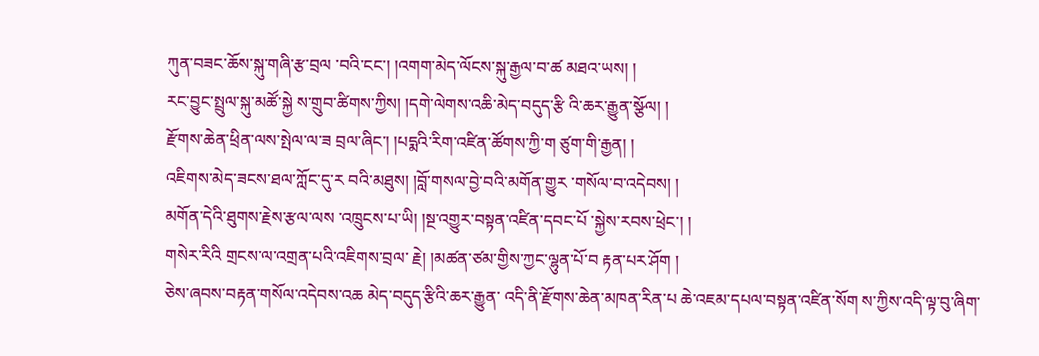ཀུན་བཟང་ཆོས་སྐུ་གཞི་རྩ་བྲལ ་བའི་ངང་། །འགག་མེད་ལོངས་སྐུ་རྒྱལ་བ་ཚ མཐའ་ཡས། །
རང་བྱུང་སྤྲུལ་སྐུ་མཚོ་སྐྱེ ས་གྲུབ་ཚིགས་ཀྱིས། །དགེ་ལེགས་འཆི་མེད་བདུད་རྩི འི་ཆར་རྒྱུན་སྩོལ། །
རྫོགས་ཆེན་ཕྲིན་ལས་སྤེལ་ལ་ཟ བྲལ་ཞིང་། །པདྨའི་རིག་འཛིན་ཚོགས་ཀྱི་ག ཙུག་གི་རྒྱན། །
འཇིགས་མེད་ཟངས་ཐལ་ཀློང་དུ་ར བའི་མཐུས། །བློ་གསལ་བྱེ་བའི་མགོན་གྱུར ་གསོལ་བ་འདེབས། །
མགོན་དེའི་ཐུགས་རྗེས་རྩལ་ལས ་འཁྲུངས་པ་ཡི། །སྔ་འགྱུར་བསྟན་འཛིན་དབང་པོ ་སྐྱེས་རབས་ཕྲེང་། །
གསེར་རིའི གྲངས་ལ་འགྲན་པའི་འཇིགས་བྲལ་ རྗེ། །མཚན་ཙམ་གྱིས་ཀྱང་ལྷུན་པོ་བ རྟན་པར་ཤོག །
ཅེས་ཞབས་བརྟན་གསོལ་འདེབས་འཆ མེད་བདུད་རྩིའི་ཆར་རྒྱུན་ འདི་ནི་རྫོགས་ཆེན་མཁན་རིན་པ ཆེ་འཇམ་དཔལ་བསྟན་འཛིན་སོག ས་ཀྱིས་འདི་ལྟ་བུ་ཞིག་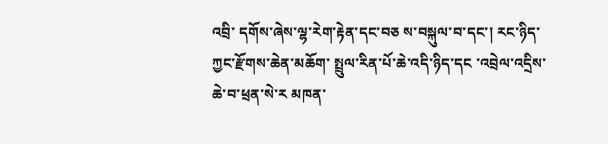འབྲི་ དགོས་ཞེས་ལྷ་རེག་རྟེན་དང་བཅ ས་བསྐུལ་བ་དང་། རང་ཉིད་ཀྱང་རྫོགས་ཆེན་མཆོག་ སྤྲུལ་རིན་པོ་ཆེ་འདི་ཉིད་དང ་འབྲེལ་འདྲིས་ཆེ་བ་ཕྲན་སེ་ར མཁན་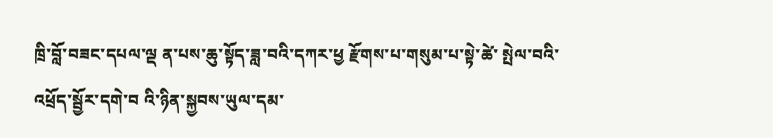ཁྲི་བློ་བཟང་དཔལ་ལྡ ན་པས་ཆུ་སྟོད་ཟླ་བའི་དཀར་ཕྱ རྫོགས་པ་གསུམ་པ་སྟེ་ཚེ་ སྤེལ་བའི་འཕྲོད་སྦྱོར་དགེ་བ འི་ཉིན་སྐྱབས་ཡུལ་དམ་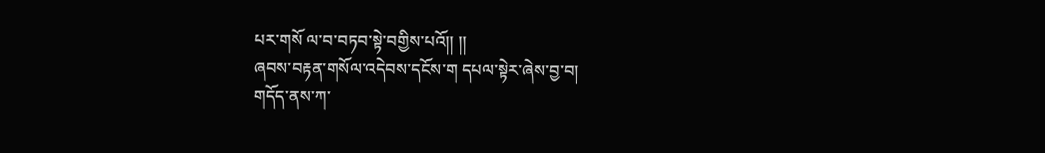པར་གསོ ལ་བ་བཏབ་སྟེ་བགྱིས་པའོ།། །།
ཞབས་བརྟན་གསོལ་འདེབས་དངོས་ག དཔལ་སྟེར་ཞེས་བྱ་བ།
གདོད་ནས་ཀ་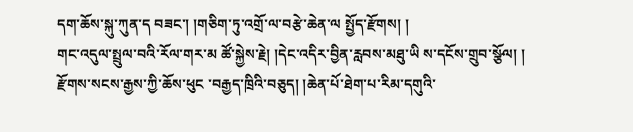དག་ཆོས་སྐུ་ཀུན་ད བཟང་། །གཅིག་ཏུ་འགྲོ་ལ་བརྩེ་ཆེན་ལ སྤྱོད་རྫོགས། །
གང་འདུལ་སྤྲུལ་བའི་རོལ་གར་མ ཚོ་སྐྱེས་རྗེ། །དེང་འདིར་བྱིན་རླབས་མཐུ་ཡི ས་དངོས་གྲུབ་སྩོལ། །
རྫོགས་སངས་རྒྱས་ཀྱི་ཆོས་ཕུང ་བརྒྱད་ཁྲིའི་བཅུད། །ཆེན་པོ་ཐེག་པ་རིམ་དགུའི་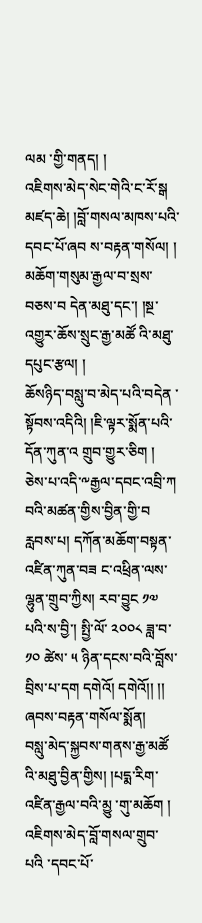ལམ ་གྱི་གནད། །
འཇིགས་མེད་སེང་གེའི་ང་རོ་སྒ མཛད་ཆེ། །བློ་གསལ་མཁས་པའི་དབང་པོ་ཞབ ས་བརྟན་གསོལ། །
མཆོག་གསུམ་རྒྱལ་བ་སྲས་བཅས་བ དེན་མཐུ་དང་། །སྔ་འགྱུར་ཆོས་སྲུང་རྒྱ་མཚོ འི་མཐུ་དཔུང་རྩལ། །
ཆོསཉིད་བསླུ་བ་མེད་པའི་བདེན ་སྟོབས་འདིའི། །ཇི་ལྟར་སྨོན་པའི་དོན་ཀུན་འ གྲུབ་གྱུར་ཅིག །
ཅེས་པ་འདི་༸རྒྱལ་དབང་འབྲི་ཀ བའི་མཚན་གྱིས་བྱིན་གྱི་བ རླབས་པ། དཀོན་མཆོག་བསྟན་འཛིན་ཀུན་བཟ ང་འཕྲིན་ལས་ལྷུན་གྲུབ་ཀྱིས། རབ་བྱུང ༡༧ པའི་ས་བྱི་། སྤྱི་ལོ་ ༢༠༠༨ ཟླ་བ་༡༠ ཚེས་ ༥ ཉིན་དངས་བའི་བློས་བྲིས་པ་དག དགེའོ། དགེའོ།། །།
ཞབས་བརྟན་གསོལ་སྨོན།
བསླུ་མེད་སྐྱབས་གནས་རྒྱ་མཚོ འི་མཐུ་བྱིན་གྱིས། །པདྨ་རིག་འཛིན་རྒྱལ་བའི་མྱུ ་གུ་མཆོག །
འཇིགས་མེད་བློ་གསལ་གྲུབ་པའི ་དབང་པོ་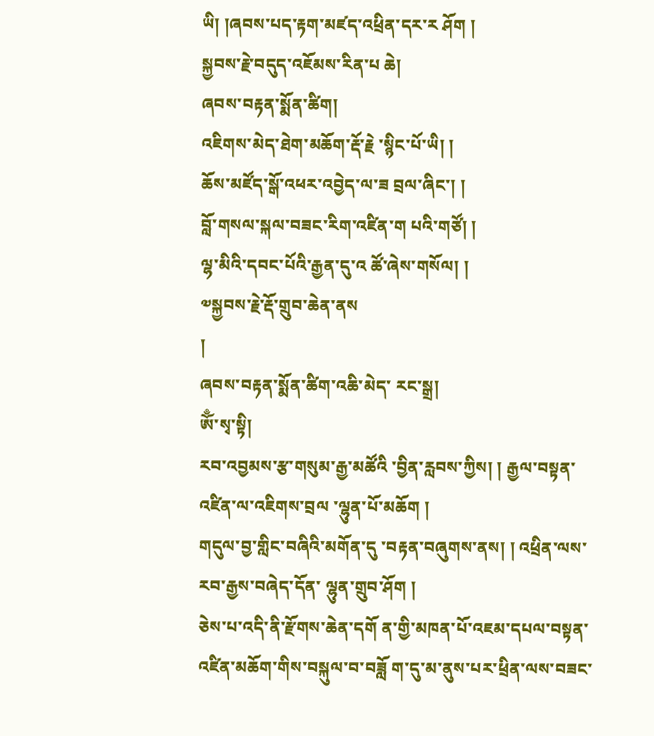ཡི། །ཞབས་པད་རྟག་མཛད་འཕྲིན་དར་ར ཤོག །
སྐྱབས་རྗེ་བདུད་འཇོམས་རིན་པ ཆེ།
ཞབས་བརྟན་སྨོན་ཚིག།
འཇིགས་མེད་ཐེག་མཆོག་རྡོ་རྗེ ་སྙིང་པོ་ཡི། །
ཆོས་མཛོད་སྒོ་འཕར་འབྱེད་ལ་ཟ བྲལ་ཞིང་། །
བློ་གསལ་སྐལ་བཟང་རིག་འཛིན་ག པའི་གཙོ། །
ལྷ་མིའི་དབང་པོའི་རྒྱན་དུ་འ ཚོ་ཞེས་གསོལ། །
༧སྐྱབས་རྗེ་རྡོ་གྲུབ་ཆེན་ནས
།
ཞབས་བརྟན་སྨོན་ཚིག་འཆི་མེད་ རང་སྒྲ།
ཨོྃ་སྭ་སྟི།
རབ་འབྱམས་རྩ་གསུམ་རྒྱ་མཚོའི ་བྱིན་རླབས་ཀྱིས། ། རྒྱལ་བསྟན་འཛིན་ལ་འཇིགས་བྲལ ་ལྷུན་པོ་མཆོག །
གདུལ་བྱ་གླིང་བཞིའི་མགོན་དུ ་བརྟན་བཞུགས་ནས། ། འཕྲིན་ལས་རབ་རྒྱས་བཞེད་དོན་ ལྷུན་གྲུབ་ཤོག །
ཅེས་པ་འདི་ནི་རྫོགས་ཆེན་དགོ ན་གྱི་མཁན་པོ་འཇམ་དཔལ་བསྟན་ འཛིན་མཆོག་གིས་བསྐུལ་བ་བཟློ ག་དུ་མ་ནུས་པར་ཕྲིན་ལས་བཟང་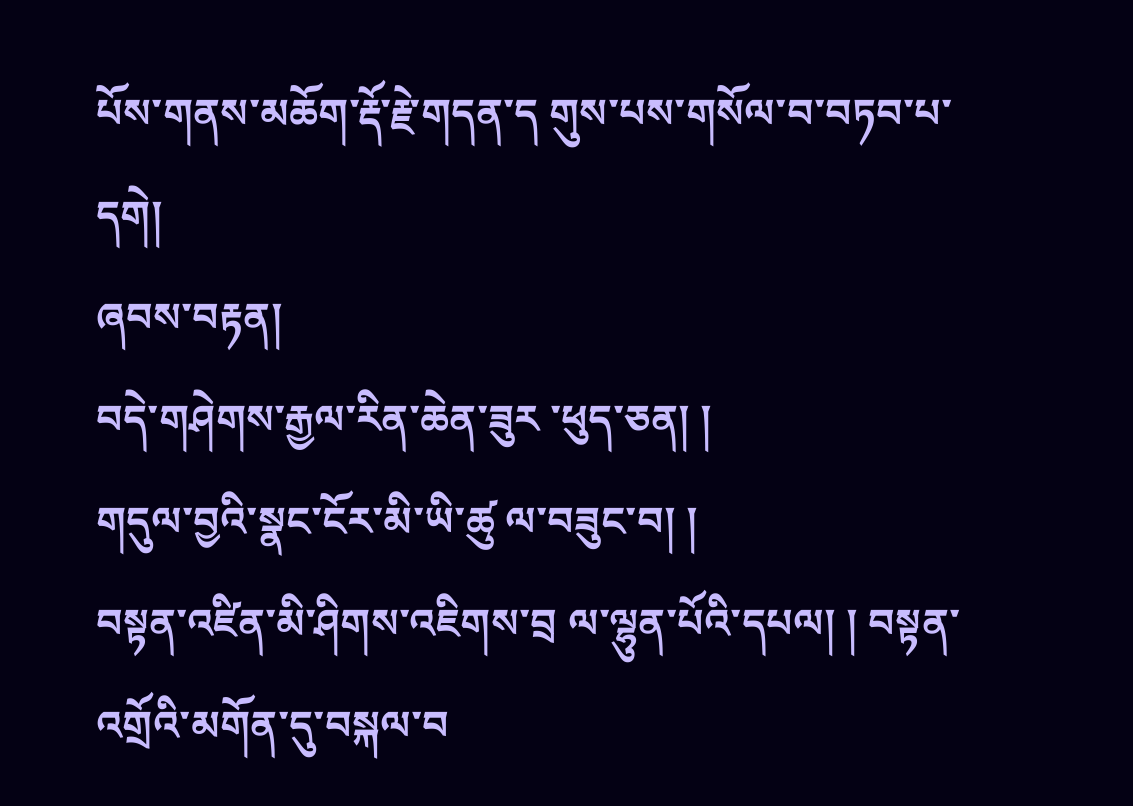པོས་གནས་མཆོག་རྡོ་རྗེ་གདན་ད གུས་པས་གསོལ་བ་བཏབ་པ་དགེ།
ཞབས་བརྟན།
བདེ་གཤེགས་རྒྱལ་རིན་ཆེན་ཟུར ་ཕུད་ཅན། །
གདུལ་བྱའི་སྣང་ངོར་མི་ཡི་ཚུ ལ་བཟུང་བ། །
བསྟན་འཛིན་མི་ཤིགས་འཇིགས་བྲ ལ་ལྷུན་པོའི་དཔལ། ། བསྟན་འགྲོའི་མགོན་དུ་བསྐལ་བ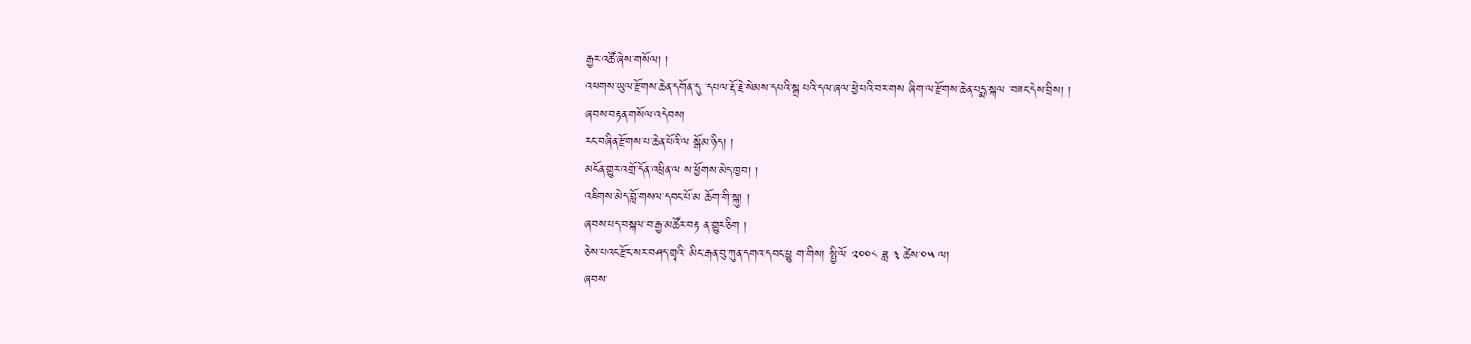རྒྱར་འཚོ་ཞེས་གསོལ། །
འཕགས་ཡུལ་རྫོགས་ཆེན་དགོན་དུ ་དཔལ་རྡོ་རྗེ་སེམས་དཔའི་སྒྲ པའི་དལ་ཞལ་ཕྱེ་པའི་བར་གས ཞིག་ལ་རྫོགས་ཆེན་པདྨ་སྐལ ་བཟང་དེས་བྲིས། །
ཞབས་བརྟན་གསོལ་འདེབས།
རང་བཞིན་རྫོགས་པ་ཆེན་པོའི་ལ སྒོམ་ཉིད། །
མངོན་གྱུར་འགྲོ་དོན་འཕྲིན་ལ ས་ཕྱོགས་མེད་ཁྱབ། །
འཇིགས་མེད་བློ་གསལ་དབང་པོ་མ ཆོག་གི་སྐུ། །
ཞབས་པད་བསྐལ་བ་རྒྱ་མཚོར་བརྟ ན་གྱུར་ཅིག །
ཅེས་པའང་རྫོང་སར་བཤད་གྲྭའི་ མིང་རྒན་བུ་ཀུན་དགའ་དབང་ཕྱུ ག་གིས། སྤྱི་ལོ ༢༠༠༨ ཟླ ༣ ཚེས་༠༥ ལ།
ཞབས་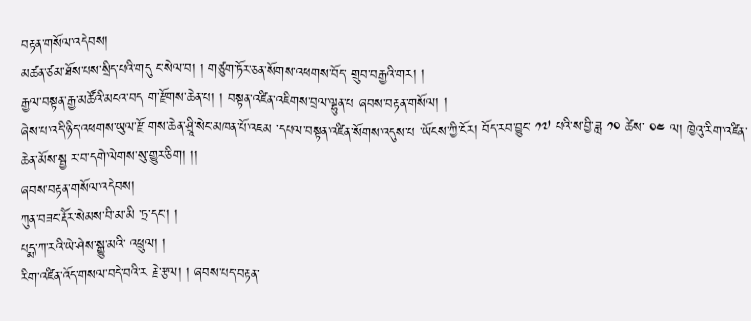བརྟན་གསོལ་འདེབས།
མཚན་ཙམ་ཐོས་པས་སྲིད་པའི་གདུ ང་སེལ་བ། ། གཙུག་ཏོར་ཅན་སོགས་འཕགས་བོད་ གྲུབ་བརྒྱའི་གར། །
རྒྱལ་བསྟན་རྒྱ་མཚོའི་མངའ་བད ག་རྫོགས་ཆེན་པ། ། བསྟན་འཛིན་འཇིགས་བྲལ་ལྷུན་པ ཞབས་བརྟན་གསོལ། །
ཞེས་པ་འདི་ཉིད་འཕགས་ཡུལ་རྫོ གས་ཆེན་ཤྲཱི་སེང་མཁན་པོ་འཇམ ་དཔལ་བསྟན་འཛིན་སོགས་འདུས་པ ་ཡོངས་ཀྱི་ངོར། བོད་རབ་བྱུང་ ༡༧ པའི་ས་བྱི་ཟླ ༡༠ ཚེས་ ༠༤ ལ། ཁྱེའུ་རིག་འཛིན་ཆེན་མོས་སྦྱ ར་བ་དགེ་ལེགས་སུ་གྱུར་ཅིག། །།
ཞབས་བརྟན་གསོལ་འདེབས།
ཀུན་བཟང་རྡོེར་སེམས་བི་མ་མི ་ཏྲ་དང་། །
པདྨ་ཀ་རའི་ཡེ་ཤེས་སྒྱུ་མའི་ འཕྲུལ། །
རིག་འཛིན་འོད་གསལ་བདེ་བའི་ར རྗེ་རྩལ། ། ཞབས་པད་བརྟན་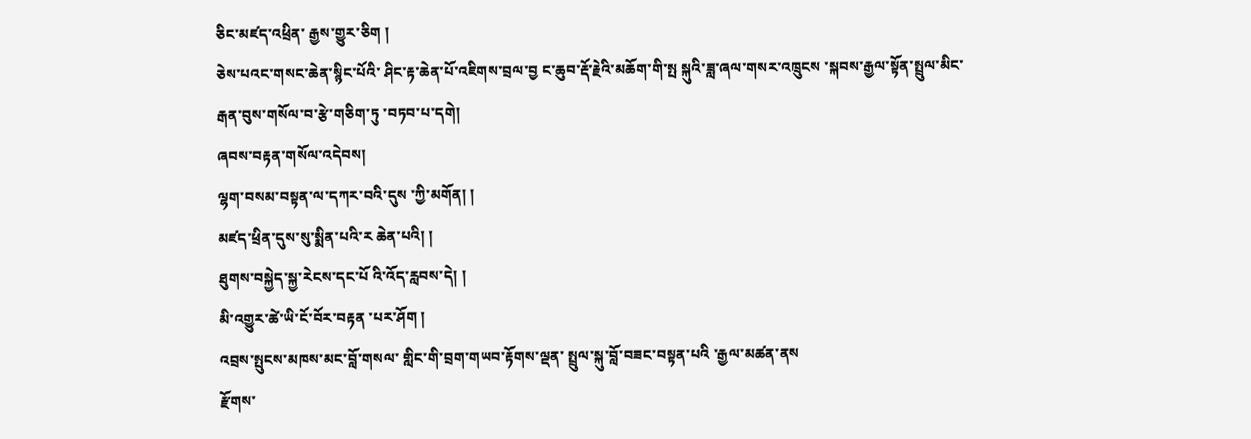ཅིང་མཛད་འཕྲིན་ རྒྱས་གྱུར་ཅིག །
ཅེས་པའང་གསང་ཆེན་སྙིང་པོའི་ ཤིང་རྟ་ཆེན་པོ་འཇིགས་བྲལ་བྱ ང་ཆུབ་རྡོ་རྗེའི་མཆོག་གི་སྤ སྐུའི་ཟླ་ཞལ་གསར་འཁྲུངས ་སྐབས་རྒྱལ་སྟོན་སྤྲུལ་མིང་ རྒན་བུས་གསོལ་བ་རྩེ་གཅིག་ཏུ ་བཏབ་པ་དགེ།
ཞབས་བརྟན་གསོལ་འདེབས།
ལྷག་བསམ་བསྟན་ལ་དཀར་བའི་དུས ་ཀྱི་མགོན། །
མཛད་ཕྲིན་དུས་སུ་སྨིན་པའི་ར ཆེན་པའི། །
ཐུགས་བསྐྱེད་སྐྱ་རེངས་དང་པོ འི་འོད་རླབས་དེ། །
མི་འགྱུར་ཚེ་ཡི་ངོ་བོར་བརྟན ་པར་ཤོག །
འབྲས་སྤུངས་མཁས་མང་བློ་གསལ་ གླིང་གི་བྲག་གཡབ་རྟོགས་ལྡན་ སྤྲུལ་སྐུ་བློ་བཟང་བསྟན་པའི ་རྒྱལ་མཚན་ནས
རྫོགས་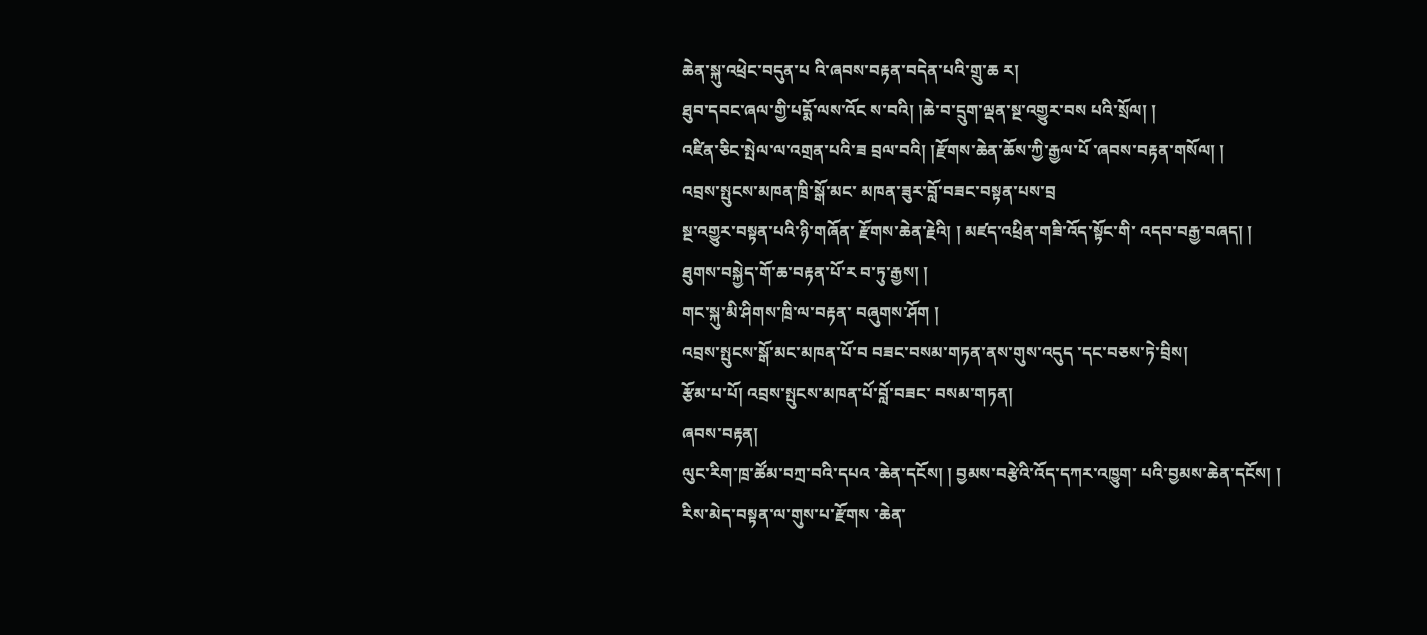ཆེན་སྐུ་འཕྲེང་བདུན་པ འི་ཞབས་བརྟན་བདེན་པའི་གྲུ་ཆ ར།
ཐུབ་དབང་ཞལ་གྱི་པདྨོ་ལས་འོང ས་བའི། །ཆེ་བ་དྲུག་ལྡན་སྔ་འགྱུར་བས པའི་སྲོལ། །
འཛིན་ཅིང་སྤེལ་ལ་འགྲན་པའི་ཟ བྲལ་བའི། །རྫོགས་ཆེན་ཆོས་ཀྱི་རྒྱལ་པོ ་ཞབས་བརྟན་གསོལ། །
འབྲས་སྤུངས་མཁན་ཁྲི་སྒོ་མང་ མཁན་ཟུར་བློ་བཟང་བསྟན་པས་བྲ
སྔ་འགྱུར་བསྟན་པའི་ཉི་གཞོན་ རྫོགས་ཆེན་རྗེའི། ། མཛད་འཕྲིན་གཟི་འོད་སྟོང་གི་ འདབ་བརྒྱ་བཞད། །
ཐུགས་བསྐྱེད་གོ་ཆ་བརྟན་པོ་ར བ་ཏུ་རྒྱས། །
གང་སྐུ་མི་ཤིགས་ཁྲི་ལ་བརྟན་ བཞུགས་ཤོག །
འབྲས་སྤུངས་སྒོ་མང་མཁན་པོ་བ བཟང་བསམ་གཏན་ནས་གུས་འདུད ་དང་བཅས་ཏེ་བྲིས།
རྩོམ་པ་པོ། འབྲས་སྤུངས་མཁན་པོ་བློ་བཟང་ བསམ་གཏན།
ཞབས་བརྟན།
ལུང་རིག་ཁྲ་ཚོམ་བཀྲ་བའི་དཔའ ་ཆེན་དངོས། ། བྱམས་བརྩེའི་འོད་དཀར་འཁྱུག་ པའི་བྱམས་ཆེན་དངོས། །
རིས་མེད་བསྟན་ལ་གུས་པ་རྫོགས ་ཆེན་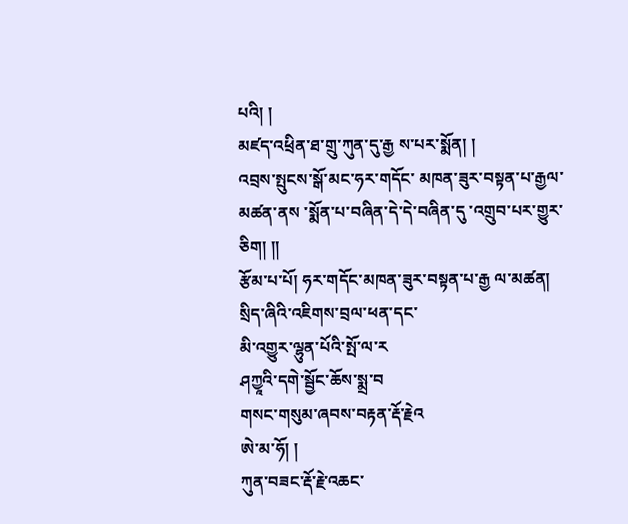པའི། །
མཛད་འཕྲིན་ཐ་གྲུ་ཀུན་དུ་རྒྱ ས་པར་སྨོན། །
འབྲས་སྤུངས་སྒོ་མང་ཧར་གདོང་ མཁན་ཟུར་བསྟན་པ་རྒྱལ་མཚན་ནས ་སྨོན་པ་བཞིན་དེ་དེ་བཞིན་དུ ་འགྲུབ་པར་གྱུར་ཅིག། །།
རྩོམ་པ་པོ། ཧར་གདོང་མཁན་ཟུར་བསྟན་པ་རྒྱ ལ་མཚན།
སྲིད་ཞིའི་འཇིགས་བྲལ་ཕན་དང་
མི་འགྱུར་ལྷུན་པོའི་སྤོ་ལ་ར
ཤཀྱཱའི་དགེ་སྦྱོང་ཆོས་སྨྲ་བ
གསང་གསུམ་ཞབས་བརྟན་རྡོ་རྗེའ
ཨེ་མ་ཧོ། །
ཀུན་བཟང་རྡོ་རྗེ་འཆང་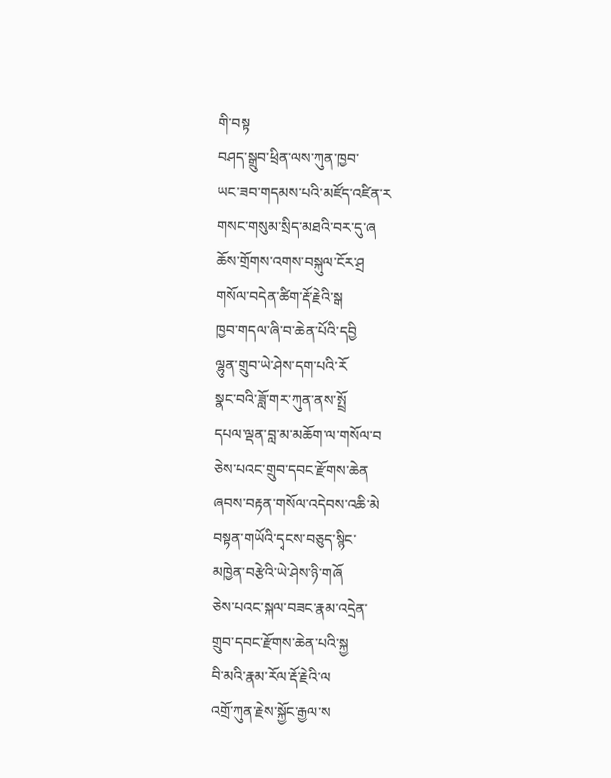གི་བསྟ
བཤད་སྒྲུབ་ཕྲིན་ལས་ཀུན་ཁྱབ་
ཡང་ཟབ་གདམས་པའི་མཛོད་འཛིན་ར
གསང་གསུམ་སྲིད་མཐའི་བར་དུ་ཞ
ཆོས་གྲོགས་འགས་བསྐུལ་ངོར་ཤྲ
གསོལ་བདེན་ཚིག་རྡོ་རྗེའི་སྒ
ཁྱབ་གདལ་ཞི་བ་ཆེན་པོའི་དབྱི
ལྷུན་གྲུབ་ཡེ་ཤེས་དག་པའི་རོ
སྣང་བའི་ཟློ་གར་ཀུན་ནས་སྤྲོ
དཔལ་ལྡན་བླ་མ་མཆོག་ལ་གསོལ་བ
ཅེས་པའང་གྲུབ་དབང་རྫོགས་ཆེན
ཞབས་བརྟན་གསོལ་འདེབས་འཆི་མེ
བསྟན་གཡོའི་དྭངས་བཅུད་སྙིང་
མཁྱེན་བརྩེའི་ཡེ་ཤེས་ཉི་གཞོ
ཅེས་པའང་སྐལ་བཟང་རྣམ་འདྲེན་
གྲུབ་དབང་རྫོགས་ཆེན་པའི་སྐྱ
བི་མའི་རྣམ་རོལ་རྡོ་རྗེའི་ལ
འགྲོ་ཀུན་རྗེས་སྐྱོང་རྒྱལ་ས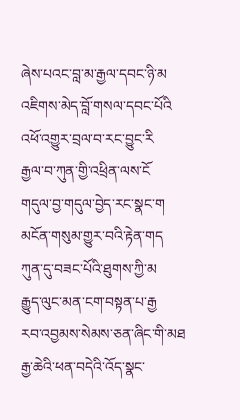ཞེས་པའང་བླ་མ་རྒྱལ་དབང་ཉི་མ
འཇིགས་མེད་བློ་གསལ་དབང་པོའི
འཕོ་འགྱུར་བྲལ་བ་རང་བྱུང་རི
རྒྱལ་བ་ཀུན་གྱི་འཕྲིན་ལས་ངོ
གདུལ་བྱ་གདུལ་བྱེད་རང་སྣང་ག
མངོན་གསུམ་གྱུར་བའི་རྟེན་གད
ཀུན་དུ་བཟང་པོའི་ཐུགས་ཀྱི་མ
རྒྱུད་ལུང་མན་ངག་བསྟན་པ་རྒྱ
རབ་འབྱམས་སེམས་ཅན་ཞིང་གི་མཐ
རྒྱ་ཆེའི་ཕན་བདེའི་འོད་སྣང་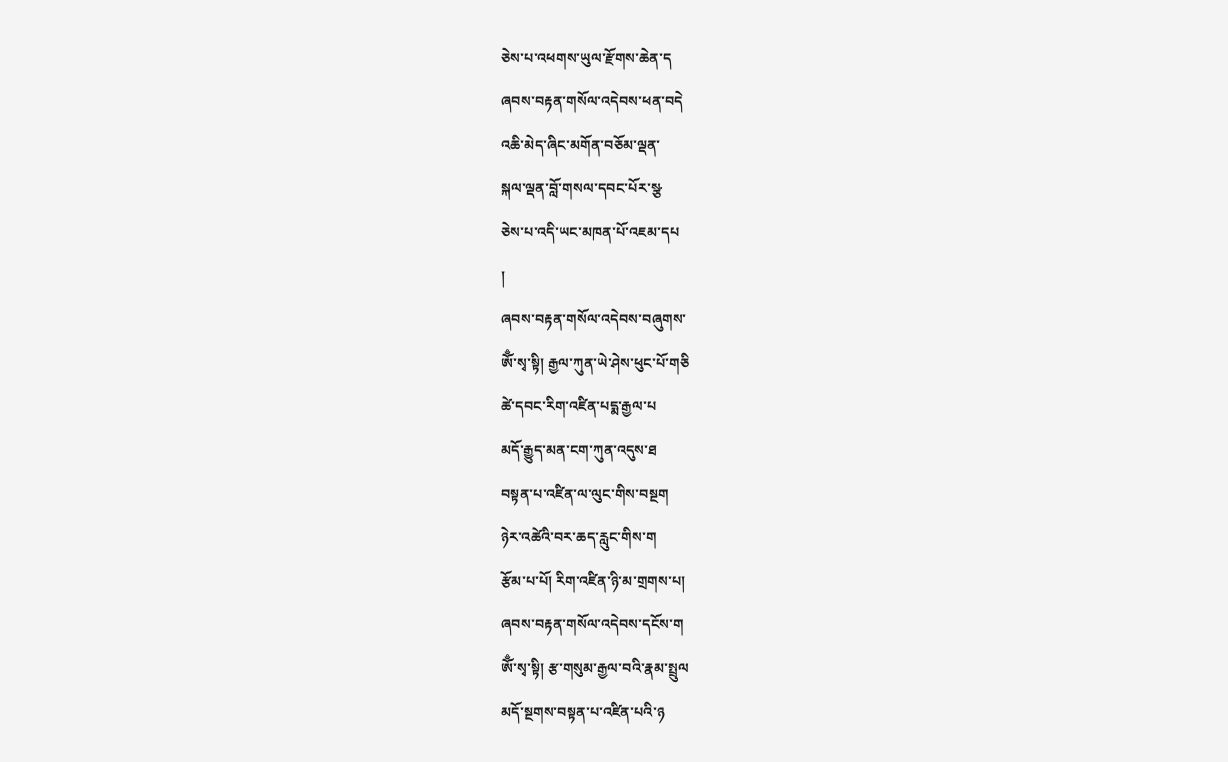ཅེས་པ་འཕགས་ཡུལ་རྫོགས་ཆེན་ད
ཞབས་བརྟན་གསོལ་འདེབས་ཕན་བདེ
འཆི་མེད་ཞིང་མགོན་བཅོམ་ལྡན་
སྐལ་ལྡན་བློ་གསལ་དབང་པོར་སྩ
ཅེས་པ་འདི་ཡང་མཁན་པོ་འཇམ་དཔ
།
ཞབས་བརྟན་གསོལ་འདེབས་བཞུགས་
ཨོྃ་སྭ་སྟི། རྒྱལ་ཀུན་ཡེ་ཤེས་ཕུང་པོ་གཅི
ཚེ་དབང་རིག་འཛིན་པདྨ་རྒྱལ་པ
མདོ་རྒྱུད་མན་ངག་ཀུན་འདུས་ཐ
བསྟན་པ་འཛིན་ལ་ལུང་གིས་བསྔག
ཉེར་འཚེའི་བར་ཆད་རླུང་གིས་ག
རྩོམ་པ་པོ། རིག་འཛིན་ཉི་མ་གྲགས་པ།
ཞབས་བརྟན་གསོལ་འདེབས་དངོས་ག
ཨོྃ་སྭ་སྟི། རྩ་གསུམ་རྒྱལ་བའི་རྣམ་སྤྲུལ
མདོ་སྔགས་བསྟན་པ་འཛིན་པའི་ཉ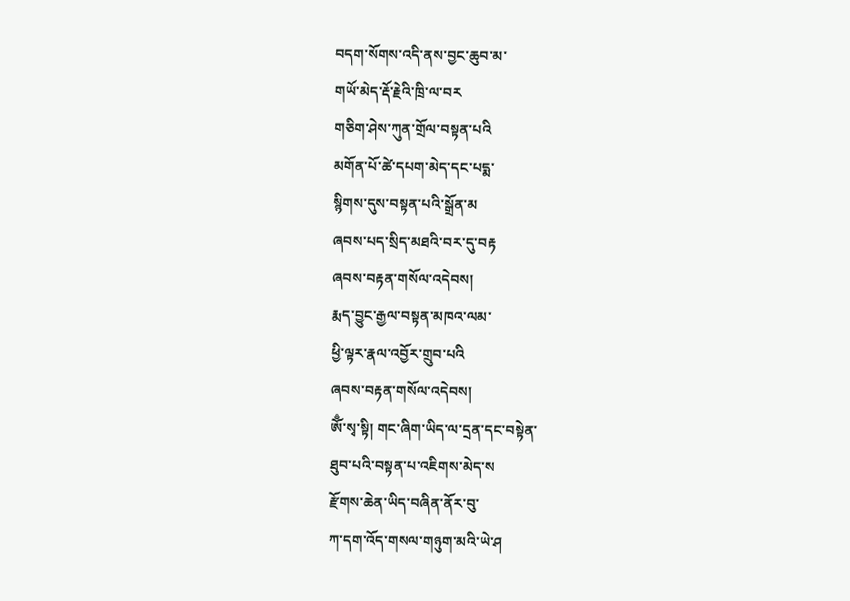བདག་སོགས་འདི་ནས་བྱང་ཆུབ་མ་
གཡོ་མེད་རྡོ་རྗེའི་ཁྲི་ལ་བར
གཅིག་ཤེས་ཀུན་གྲོལ་བསྟན་པའི
མགོན་པོ་ཚེ་དཔག་མེད་དང་པདྨ་
སྙིགས་དུས་བསྟན་པའི་སྒྲོན་མ
ཞབས་པད་སྲིད་མཐའི་བར་དུ་བརྟ
ཞབས་བརྟན་གསོལ་འདེབས།
རྨད་བྱུང་རྒྱལ་བསྟན་མཁའ་ལམ་
ཕྱི་ལྟར་རྣལ་འབྱོར་གྲུབ་པའི
ཞབས་བརྟན་གསོལ་འདེབས།
ཨོྃ་སྭ་སྟི། གང་ཞིག་ཡིད་ལ་དྲན་དང་བསྟེན་
ཐུབ་པའི་བསྟན་པ་འཇིགས་མེད་ས
རྫོགས་ཆེན་ཡིད་བཞིན་ནོར་བུ་
ཀ་དག་འོད་གསལ་གཉུག་མའི་ཡེ་ཤ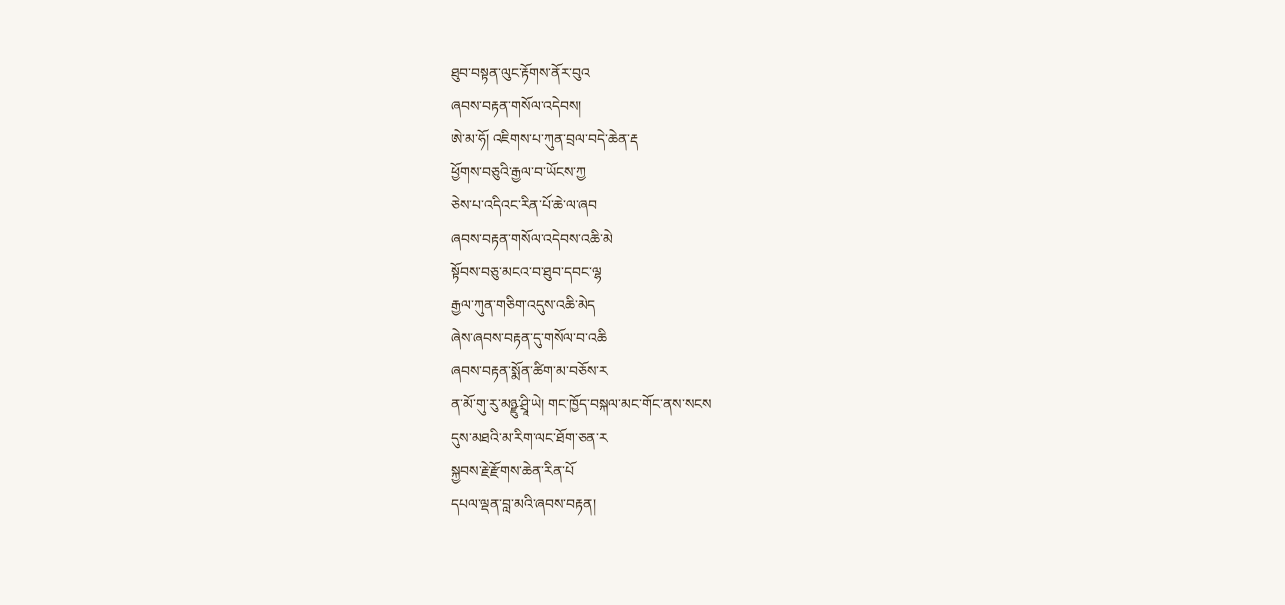ཐུབ་བསྟན་ལུང་རྟོགས་ནོར་བུའ
ཞབས་བརྟན་གསོལ་འདེབས།
ཨེ་མ་ཧོ། འཇིགས་པ་ཀུན་བྲལ་བདེ་ཆེན་རྡ
ཕྱོགས་བཅུའི་རྒྱལ་བ་ཡོངས་ཀྱ
ཅེས་པ་འདིའང་རིན་པོ་ཆེ་ལ་ཞབ
ཞབས་བརྟན་གསོལ་འདེབས་འཆི་མེ
སྟོབས་བཅུ་མངའ་བ་ཐུབ་དབང་ལྷ
རྒྱལ་ཀུན་གཅིག་འདུས་འཆི་མེད
ཞེས་ཞབས་བརྟན་དུ་གསོལ་བ་འཆི
ཞབས་བརྟན་སྨོན་ཚིག་མ་བཅོས་ར
ན་མོ་གུ་རུ་མཉྫུ་ཤྲཱི་ཡེ། གང་ཁྱོད་བསྐལ་མང་གོང་ནས་སངས
དུས་མཐའི་མ་རིག་ལང་ཐོག་ཅན་ར
སྐྱབས་རྗེ་རྫོགས་ཆེན་རིན་པོ
དཔལ་ལྡན་བླ་མའི་ཞབས་བརྟན།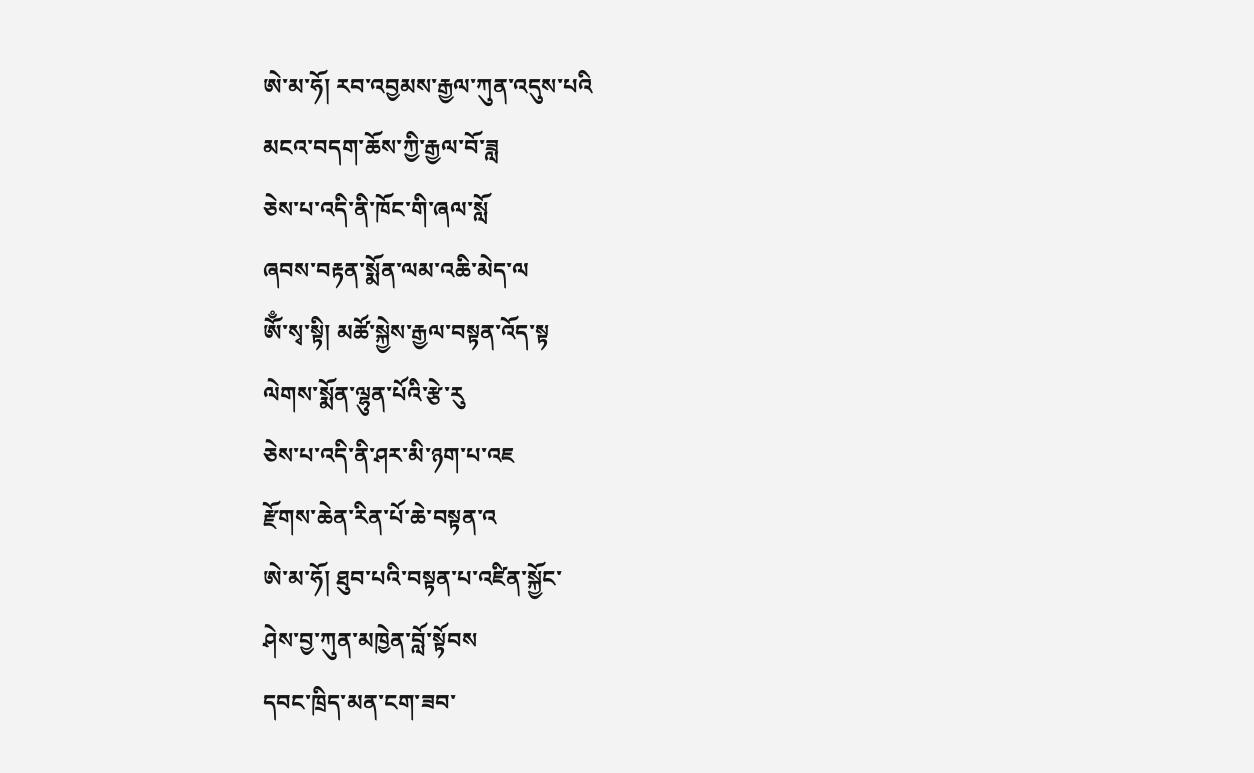ཨེ་མ་ཧོ། རབ་འབྱམས་རྒྱལ་ཀུན་འདུས་པའི
མངའ་བདག་ཆོས་ཀྱི་རྒྱལ་བོ་ཟླ
ཅེས་པ་འདི་ནི་ཁོང་གི་ཞལ་སློ
ཞབས་བརྟན་སྨོན་ལམ་འཆི་མེད་ལ
ཨོྃ་སྭ་སྟི། མཚོ་སྐྱེས་རྒྱལ་བསྟན་འོད་སྟ
ལེགས་སྨོན་ལྷུན་པོའི་རྩེ་རུ
ཅེས་པ་འདི་ནི་ཤར་མི་ཉག་པ་འཇ
རྫོགས་ཆེན་རིན་པོ་ཆེ་བསྟན་འ
ཨེ་མ་ཧོ། ཐུབ་པའི་བསྟན་པ་འཛིན་སྐྱོང་
ཤེས་བྱ་ཀུན་མཁྱེན་བློ་སྟོབས
དབང་ཁྲིད་མན་ངག་ཟབ་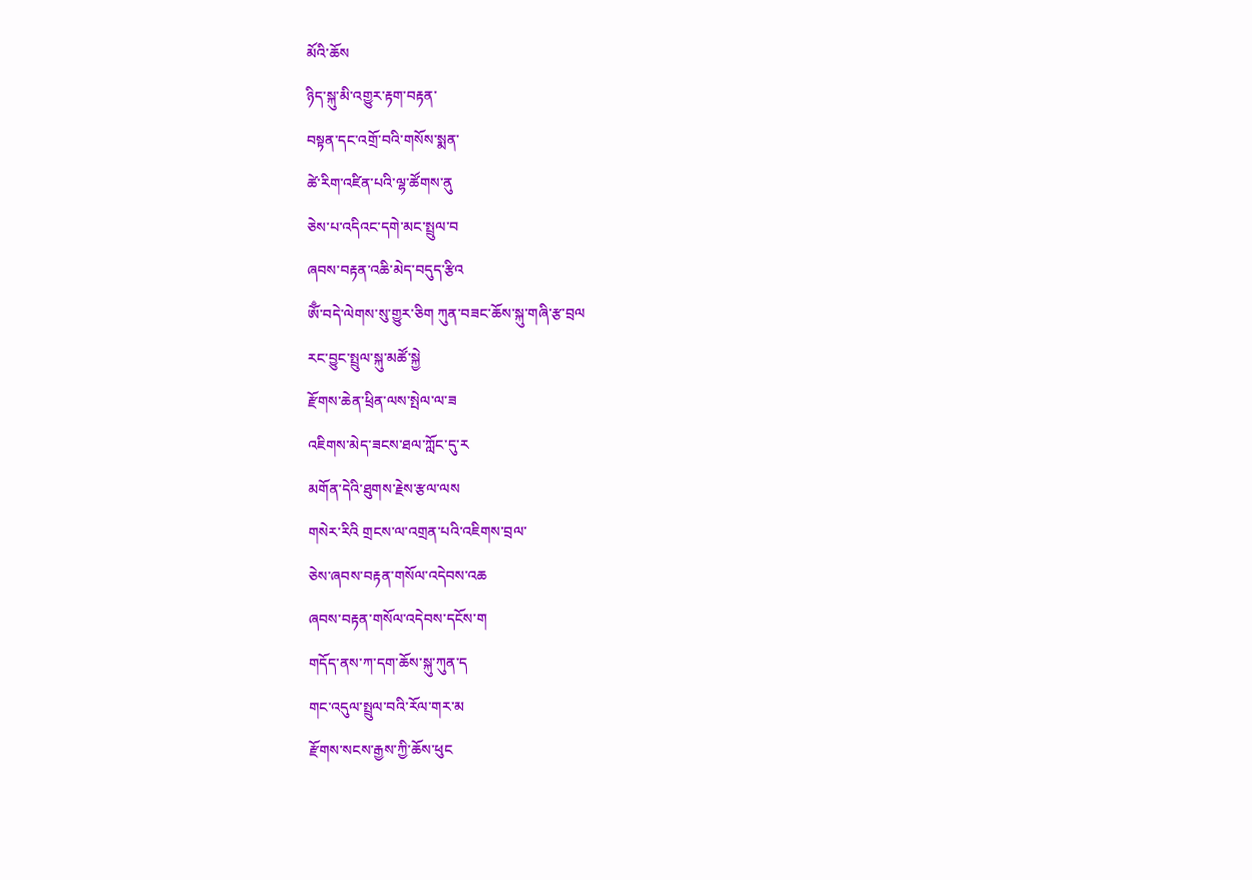མོའི་ཆོས
ཉིད་སྐུ་མི་འགྱུར་རྟག་བརྟན་
བསྟན་དང་འགྲོ་བའི་གསོས་སྨན་
ཚེ་རིག་འཛིན་པའི་ལྷ་ཚོགས་ནུ
ཅེས་པ་འདིའང་དགེ་མང་སྤྲུལ་བ
ཞབས་བརྟན་འཆི་མེད་བདུད་རྩིའ
ཨོྃ་བདེ་ལེགས་སུ་གྱུར་ཅིག ཀུན་བཟང་ཆོས་སྐུ་གཞི་རྩ་བྲལ
རང་བྱུང་སྤྲུལ་སྐུ་མཚོ་སྐྱེ
རྫོགས་ཆེན་ཕྲིན་ལས་སྤེལ་ལ་ཟ
འཇིགས་མེད་ཟངས་ཐལ་ཀློང་དུ་ར
མགོན་དེའི་ཐུགས་རྗེས་རྩལ་ལས
གསེར་རིའི གྲངས་ལ་འགྲན་པའི་འཇིགས་བྲལ་
ཅེས་ཞབས་བརྟན་གསོལ་འདེབས་འཆ
ཞབས་བརྟན་གསོལ་འདེབས་དངོས་ག
གདོད་ནས་ཀ་དག་ཆོས་སྐུ་ཀུན་ད
གང་འདུལ་སྤྲུལ་བའི་རོལ་གར་མ
རྫོགས་སངས་རྒྱས་ཀྱི་ཆོས་ཕུང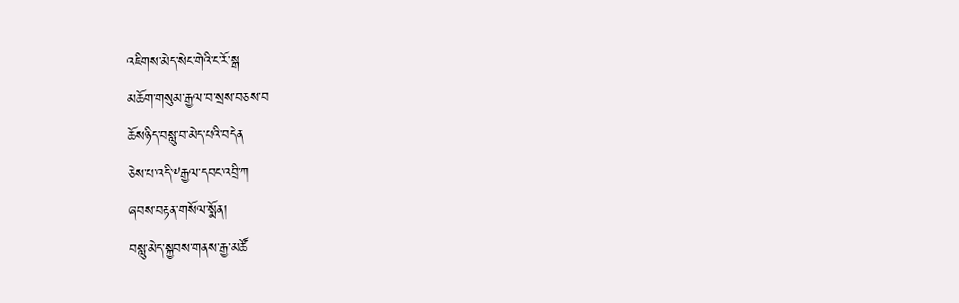འཇིགས་མེད་སེང་གེའི་ང་རོ་སྒ
མཆོག་གསུམ་རྒྱལ་བ་སྲས་བཅས་བ
ཆོསཉིད་བསླུ་བ་མེད་པའི་བདེན
ཅེས་པ་འདི་༸རྒྱལ་དབང་འབྲི་ཀ
ཞབས་བརྟན་གསོལ་སྨོན།
བསླུ་མེད་སྐྱབས་གནས་རྒྱ་མཚོ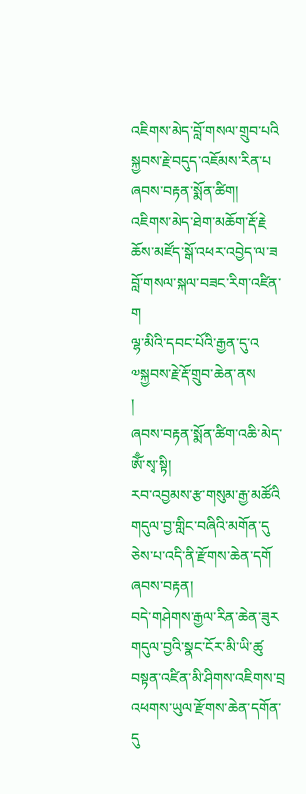འཇིགས་མེད་བློ་གསལ་གྲུབ་པའི
སྐྱབས་རྗེ་བདུད་འཇོམས་རིན་པ
ཞབས་བརྟན་སྨོན་ཚིག།
འཇིགས་མེད་ཐེག་མཆོག་རྡོ་རྗེ
ཆོས་མཛོད་སྒོ་འཕར་འབྱེད་ལ་ཟ
བློ་གསལ་སྐལ་བཟང་རིག་འཛིན་ག
ལྷ་མིའི་དབང་པོའི་རྒྱན་དུ་འ
༧སྐྱབས་རྗེ་རྡོ་གྲུབ་ཆེན་ནས
།
ཞབས་བརྟན་སྨོན་ཚིག་འཆི་མེད་
ཨོྃ་སྭ་སྟི།
རབ་འབྱམས་རྩ་གསུམ་རྒྱ་མཚོའི
གདུལ་བྱ་གླིང་བཞིའི་མགོན་དུ
ཅེས་པ་འདི་ནི་རྫོགས་ཆེན་དགོ
ཞབས་བརྟན།
བདེ་གཤེགས་རྒྱལ་རིན་ཆེན་ཟུར
གདུལ་བྱའི་སྣང་ངོར་མི་ཡི་ཚུ
བསྟན་འཛིན་མི་ཤིགས་འཇིགས་བྲ
འཕགས་ཡུལ་རྫོགས་ཆེན་དགོན་དུ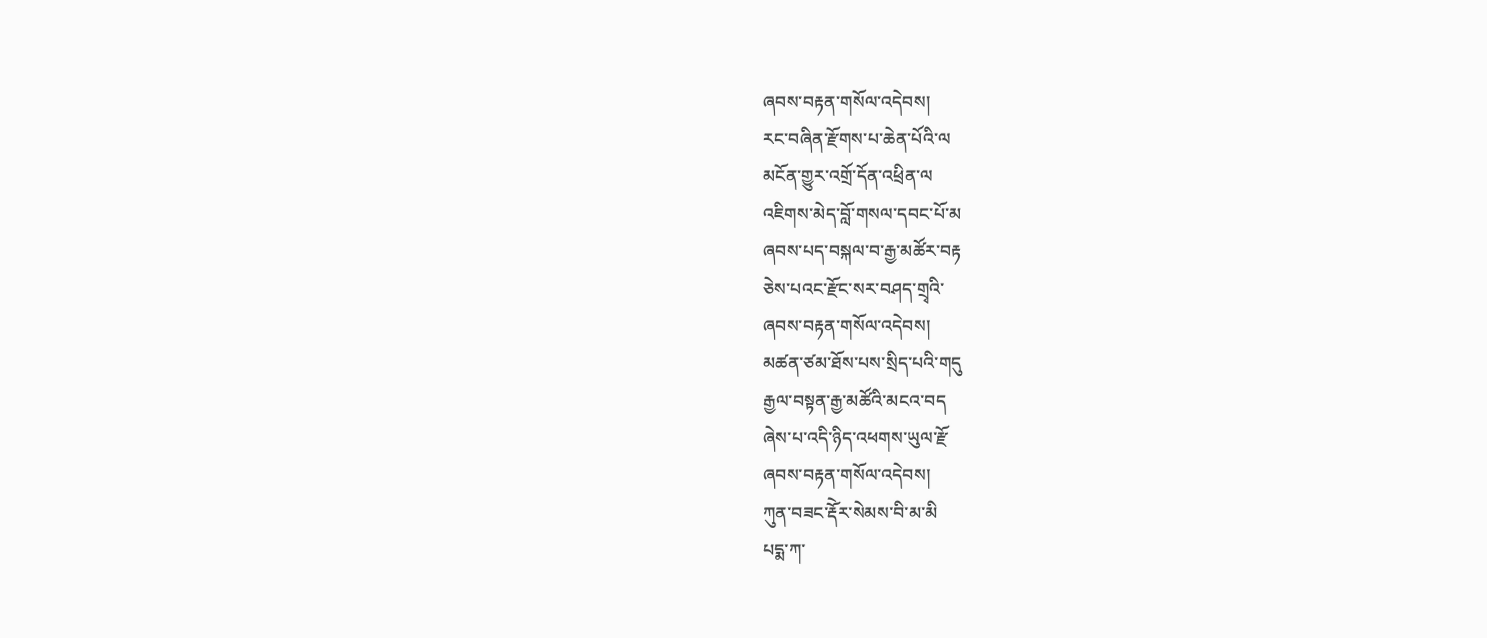ཞབས་བརྟན་གསོལ་འདེབས།
རང་བཞིན་རྫོགས་པ་ཆེན་པོའི་ལ
མངོན་གྱུར་འགྲོ་དོན་འཕྲིན་ལ
འཇིགས་མེད་བློ་གསལ་དབང་པོ་མ
ཞབས་པད་བསྐལ་བ་རྒྱ་མཚོར་བརྟ
ཅེས་པའང་རྫོང་སར་བཤད་གྲྭའི་
ཞབས་བརྟན་གསོལ་འདེབས།
མཚན་ཙམ་ཐོས་པས་སྲིད་པའི་གདུ
རྒྱལ་བསྟན་རྒྱ་མཚོའི་མངའ་བད
ཞེས་པ་འདི་ཉིད་འཕགས་ཡུལ་རྫོ
ཞབས་བརྟན་གསོལ་འདེབས།
ཀུན་བཟང་རྡོེར་སེམས་བི་མ་མི
པདྨ་ཀ་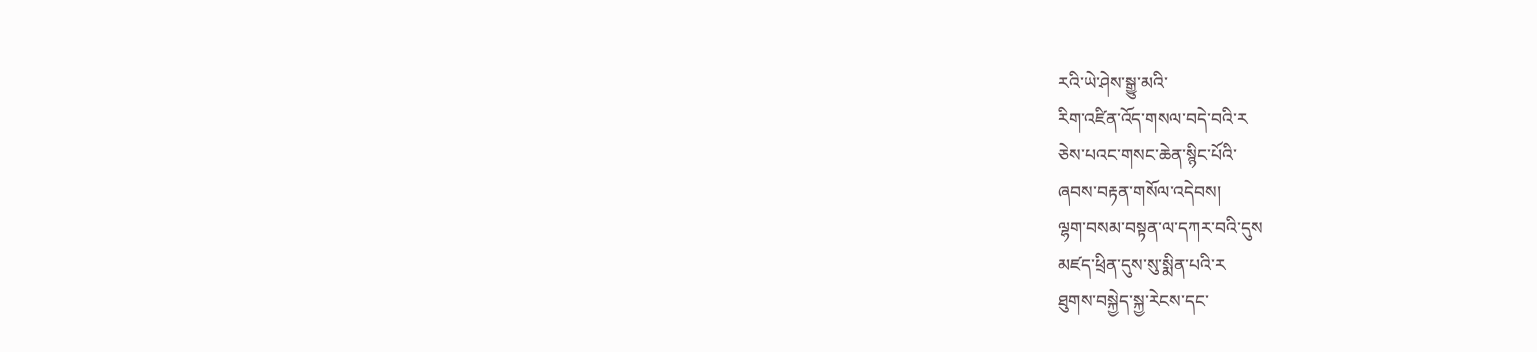རའི་ཡེ་ཤེས་སྒྱུ་མའི་
རིག་འཛིན་འོད་གསལ་བདེ་བའི་ར
ཅེས་པའང་གསང་ཆེན་སྙིང་པོའི་
ཞབས་བརྟན་གསོལ་འདེབས།
ལྷག་བསམ་བསྟན་ལ་དཀར་བའི་དུས
མཛད་ཕྲིན་དུས་སུ་སྨིན་པའི་ར
ཐུགས་བསྐྱེད་སྐྱ་རེངས་དང་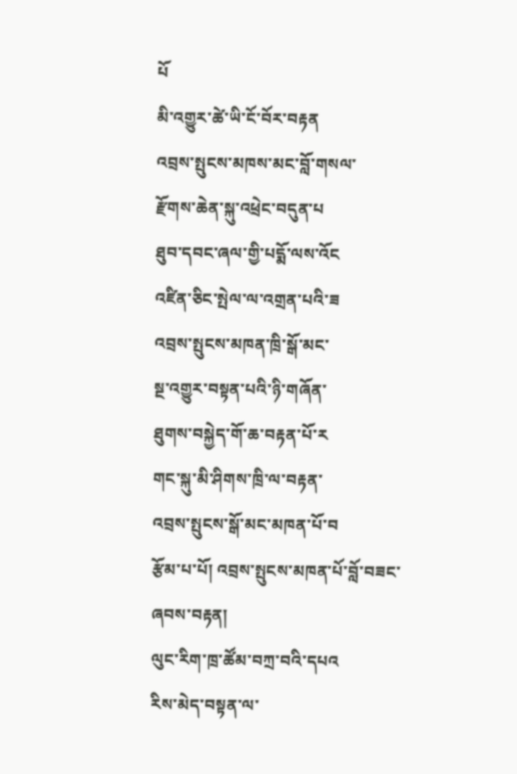པོ
མི་འགྱུར་ཚེ་ཡི་ངོ་བོར་བརྟན
འབྲས་སྤུངས་མཁས་མང་བློ་གསལ་
རྫོགས་ཆེན་སྐུ་འཕྲེང་བདུན་པ
ཐུབ་དབང་ཞལ་གྱི་པདྨོ་ལས་འོང
འཛིན་ཅིང་སྤེལ་ལ་འགྲན་པའི་ཟ
འབྲས་སྤུངས་མཁན་ཁྲི་སྒོ་མང་
སྔ་འགྱུར་བསྟན་པའི་ཉི་གཞོན་
ཐུགས་བསྐྱེད་གོ་ཆ་བརྟན་པོ་ར
གང་སྐུ་མི་ཤིགས་ཁྲི་ལ་བརྟན་
འབྲས་སྤུངས་སྒོ་མང་མཁན་པོ་བ
རྩོམ་པ་པོ། འབྲས་སྤུངས་མཁན་པོ་བློ་བཟང་
ཞབས་བརྟན།
ལུང་རིག་ཁྲ་ཚོམ་བཀྲ་བའི་དཔའ
རིས་མེད་བསྟན་ལ་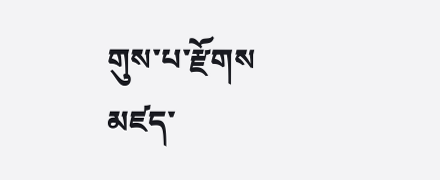གུས་པ་རྫོགས
མཛད་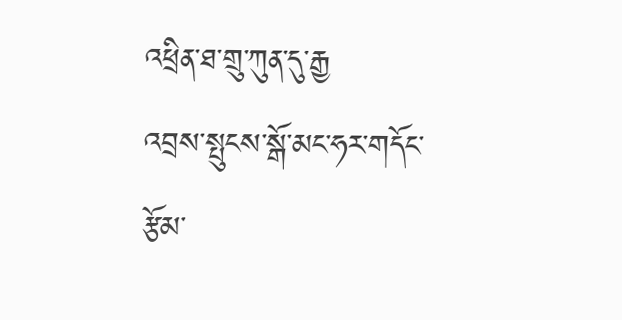འཕྲིན་ཐ་གྲུ་ཀུན་དུ་རྒྱ
འབྲས་སྤུངས་སྒོ་མང་ཧར་གདོང་
རྩོམ་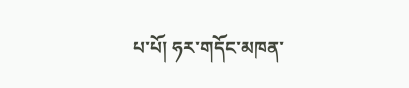པ་པོ། ཧར་གདོང་མཁན་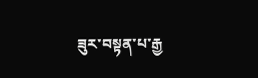ཟུར་བསྟན་པ་རྒྱ